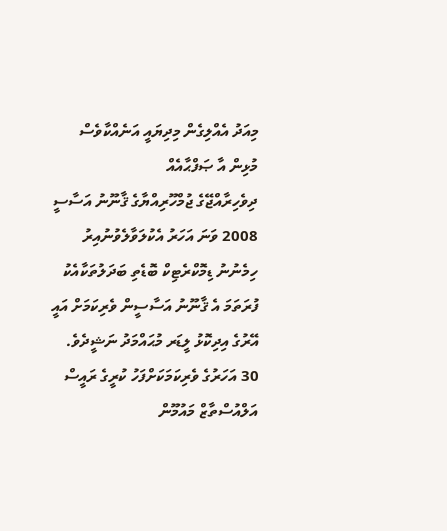މިއަދު އެއްލިގެން މިދިޔައީ އަނެއްކާވެސް މުޅިން އާ ޞަފްޙާއެއް
ދިވެހިރާއްޖޭގެ ޖުމްހޫރިއްޔާގެ ޤާނޫނު އަސާސީ 2008 ވަނަ އަހަރު އެކުލަވާލެވުނުއިރު ހިމެނުނު ޑިމޮކްރެޓިކް ބޮޑެތި ބަދަލުތަކާއެކު ފުރަތަމަ އެ ޤާނޫނު އަސާސީން ވެރިކަމަށް އައީ އޭރުގެ އިދިކޮޅު ލީޑަރ މުޙައްމަދު ނަޝީދެވެ. 30 އަހަރުގެ ވެރިކަމަކަށްފަހު ކުރީގެ ރައީސް އަލްއުސްތާޒް މައުމޫން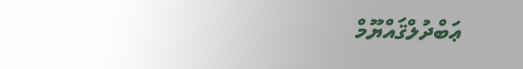ޢަބްދުލްޤައްޔޫމް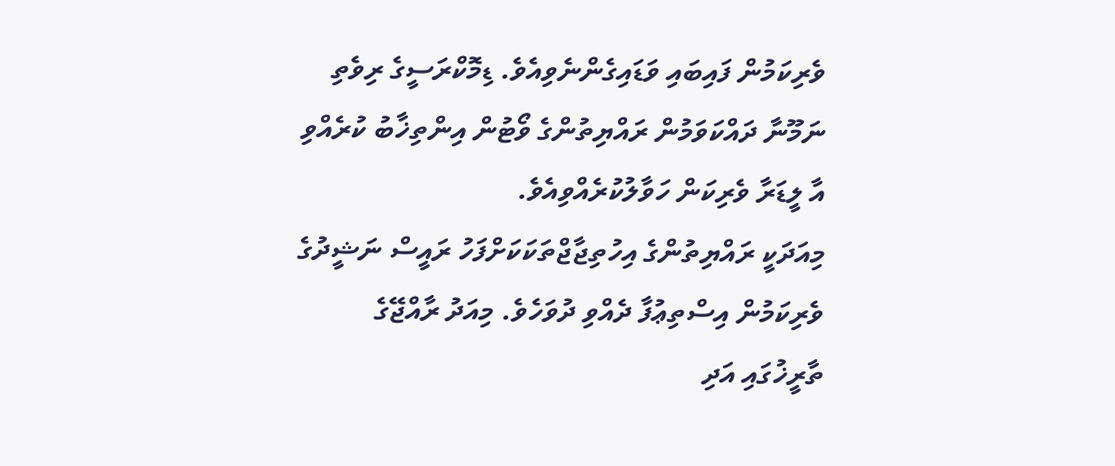ވެރިކަމުން ފައިބައި ވަޑައިގެންނެވިއެވެ. ޑިމޮކްރަސީގެ ރިވެތި ނަމޫނާ ދައްކަވަމުން ރައްޔިތުންގެ ވޯޓުން އިންތިޚާބު ކުރެއްވި އާ ލީޑަރާ ވެރިކަން ހަވާލުކުރެއްވިއެވެ.
މިއަދަކީ ރައްޔިތުންގެ އިހުތިޖާޖްތަކަކަށްފަހު ރައީސް ނަޝީދުގެ ވެރިކަމުން އިސްތިޢުފާ ދެއްވި ދުވަހެވެ. މިއަދު ރާއްޖޭގެ ތާރީޚުގައި އަދި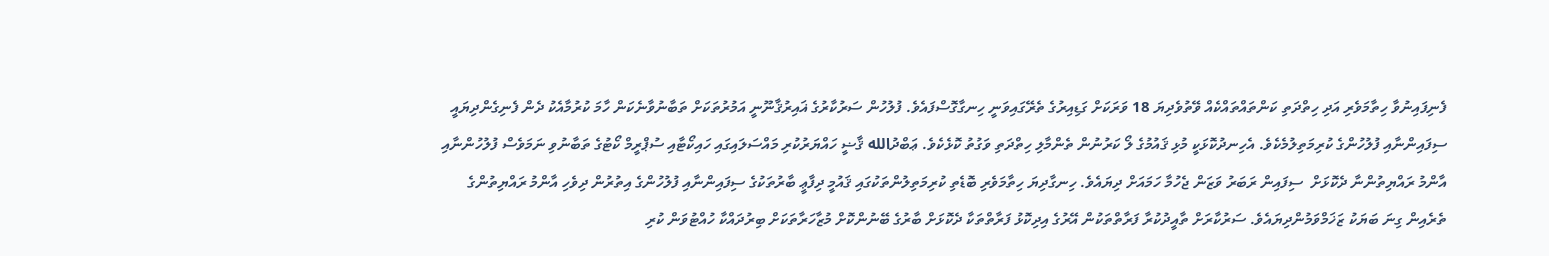ފެނިފައިނުވާ ހިތާމަވެރި އަދި ހިތްދަތި ކަންތައްތައްކެއް ވޭތުވެދިޔަ 18 ވަރަކަށް ގަޑިއިރުގެ ތެރޭގައިވަނީ ހިނގާގޮސްފައެވެ. ފުލުހުން ސަރުކާރުގެ ޣައިރުޤާނޫނީ އަމުރުތަކަށް ތަބާނުވާނެކަން ހާމަ ކުރުމާއެކު ދެން ފެނިގެންދިޔައީ ސިފައިންނާއި ފުލުހުންގެ ކުރިމަތިލުމެކެވެ. އެހިނދުކޮޅަކީ މުޅި ޤައުމުގެ ލޯ ކަރުނުން ތެންމާލި ހިތްދަތި ވަގުތު ކޮޅެކެވެ. ޢަބްދުالله ޤާޟީ ހައްޔަރުކުރި މައްސަލައިގައި ހައިކޯޓާއި ސުޕްރީމް ކޯޓުގެ ތަބާނުވި ނަމަވެސް ފުލުހުންނާއި އާންމު ރައްޔިތުންނާ ދެކޮޅަށް  ސިފައިން ރަބަރު ވަޒަން ޖެހުމާ ހަމައަށް ދިޔައެވެ. ހިނގާދިޔަ ހިތާމަވެރި ބޮޑެތި ކުރިމަތިލުންތަކުގައި ޤައުމީ ދިފާޢީ ބާރުތަކުގެ ސިފައިންނާއި ފުލުހުންގެ އިތުރުން ދިވެހި އާންމު ރައްޔިތުންގެ ތެރެއިން ގިނަ ބަޔަކު ޒަޚަމްވަމުންދިޔައެވެ. ސަރުކާރަށް ތާއީދުކުރާ ފަރާތްތަކުން އޭރުގެ އިދިކޮޅު ފަރާތްތަކާ ދެކޮޅަށް ބާރުގެ ބޭނުންކޮށް މުޒާހަރާތަކަށް ބިރުދައްކާ ހުއްޓުވަން ކުރި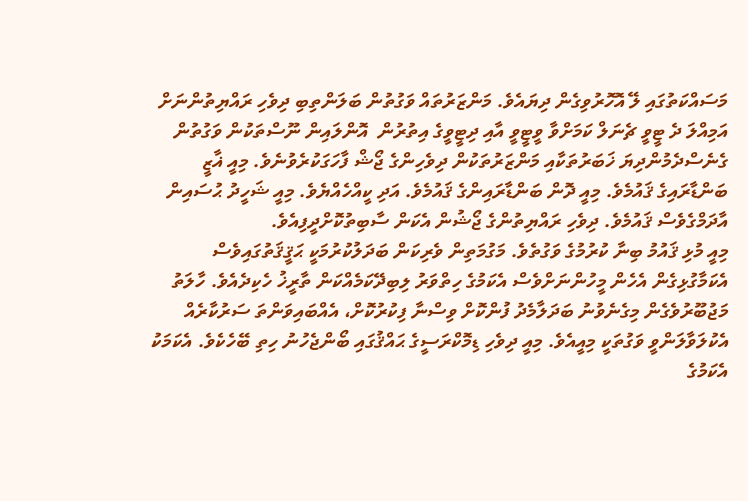މަސައްކަތުގައި ލޭ އޮހޮރުވިގެން ދިޔައެވެ. މަންޒަރުތައް ވަގުތުން ބަލަންތިބި ދިވެހި ރައްޔިތުންނަށް އަމިއްލަ ދެ ޓީވީ ޗެނަލް ކަމަށްވާ ވީޓީވީ އާއި ދިޓީވީގެ އިތުރުން  އޮންލައިން ނޫސްތަކުން ވަގުތުން ގެނެސްދެމުންދިޔަ ޚަބަރުތަކާއި މަންޒަރުތަކުން ދިވެހިންގެ ޖޯޝް ފާހަގަކުރެވުނެވެ. މިއީ ޣާޒީ ބަންޑާރައިގެ ޤައުމެވެ. މިއީ ދޮން ބަންޑާރައިންގެ ޤައުމެވެ. އަދި ކީއްހެއްޔެވެ. މިއީ ޝަހީދު ޙުސައިން އާދަމްގެވެސް ޤައުމެވެ. ދިވެހި ރައްޔިތުންގެ ޖޯޝުން އެކަން ސާބިތުކޮށްދީފިއެވެ.
މިއީ މުޅި ޤައުމު ބިނާ ކުރުމުގެ ވަގުތެވެ. މަގުމަތިން ވެރިކަން ބަދަލުކުރުމަކީ ޙަޤީޤަތުގައިވެސް އެކަމާގުޅިގެން އެހެން މީހުންނަށްވެސް އެކަމުގެ ހިތްވަރު ލިބިދޭކަމެއްކަން ތާރީޚު ހެކިދެއެވެ. ހާލަތު މަޖުބޫރުވެގެން މިގެނެވުނު ބަދަލާމެދު ފުންކޮށް ވިސްނާ ފިކުރުކޮށް، އެއްބައިވަންތަ ސަރުކާރެއް އެކުލަވާލަންވީ ވަގުތަކީ މިއީއެވެ. މިއީ ދިވެހި ޑިމޮކްރަސީގެ ޙައްޤުގައި ބޯންޖެހުނު ހިތި ބޭހެކެވެ. އެކަމަކު އެކަމުގެ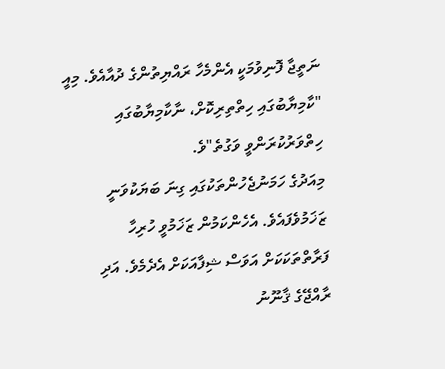ނަތީޖާ ފޮނިވުމަކީ އެންމެހާ ރައްޔިތުންގެ ދުއާއެވެ. މިއީ "ކާމިޔާބުގައި ހިތްތިރިކޮށް، ނާކާމިޔާބުގައި ހިތްވަރުކުރަންވީ ވަގުތެ"ވެ.
މިއަދުގެ ހަމަނުޖެހުންތަކުގައި ގިނަ ބަޔަކުވަނީ ޒަޚަމުވެފައެވެ. އެހެންކަމުން ޒަޚަމުވީ ހުރިހާ ފަރާތްތަކަކަށް އަވަސް ޝިފާއަކަށް އެދެމެވެ. އަދި ރާއްޖޭގެ ޤާނޫނު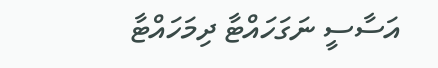އަސާސީ ނަގަހައްޓާ ދިމަހައްޓާ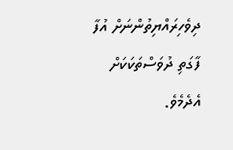ދިވެހިރައްޔިތުންނަށް އުފާ ފާގަތި ދުވަސްތަކަކަށް އެދެމެވެ.